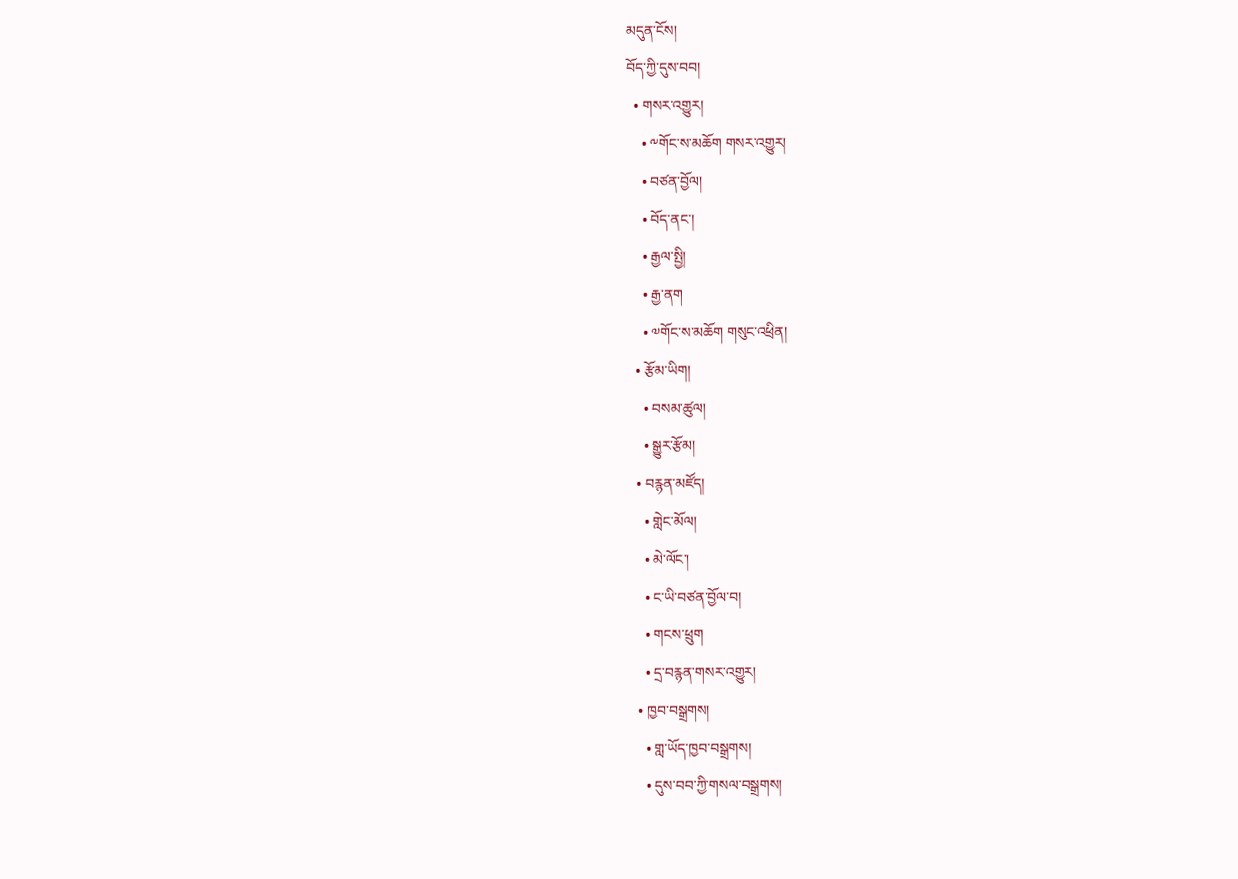མདུན་ངོས།
བོད་ཀྱི་དུས་བབ།
  • གསར་འགྱུར།
    • ༸གོང་ས་མཆོག གསར་འགྱུར།
    • བཙན་བྱོལ།
    • བོད་ནང་།
    • རྒྱལ་སྤྱི།
    • རྒྱ་ནག
    • ༧གོང་ས་མཆོག གསུང་འཕྲིན།
  • རྩོམ་ཡིག།
    • བསམ་ཚུལ།
    • སྒྱུར་རྩོམ།
  • བརྙན་མཛོད།
    • གླེང་མོལ།
    • མེ་ལོང་།
    • ང་ཡི་བཙན་བྱོལ་བ།
    • གངས་ཕྲུག
    • དྲ་བརྙན་གསར་འགྱུར།
  • ཁྱབ་བསྒྲགས།
    • གླ་ཡོད་ཁྱབ་བསྒྲགས།
    • དུས་བབ་ཀྱི་གསལ་བསྒྲགས།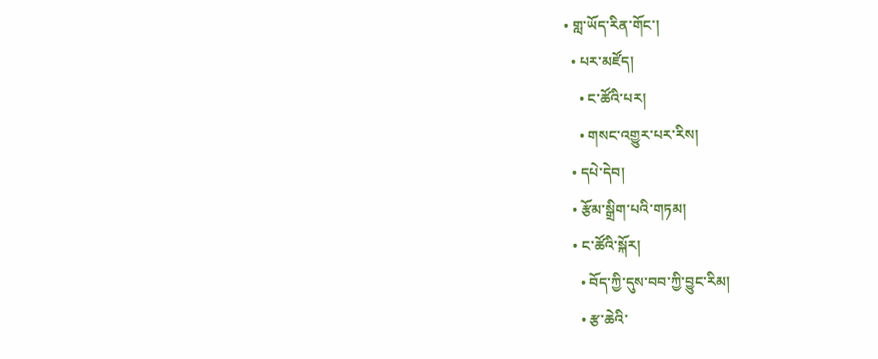• གླ་ཡོད་རིན་གོང་།
  • པར་མཛོད།
    • ང་ཚོའི་པར།
    • གསང་འགྱུར་པར་རིས།
  • དཔེ་དེབ།
  • རྩོམ་སྒྲིག་པའི་གཏམ།
  • ང་ཚོའི་སྐོར།
    • བོད་ཀྱི་དུས་བབ་ཀྱི་བྱུང་རིམ།
    • རྩ་ཆེའི་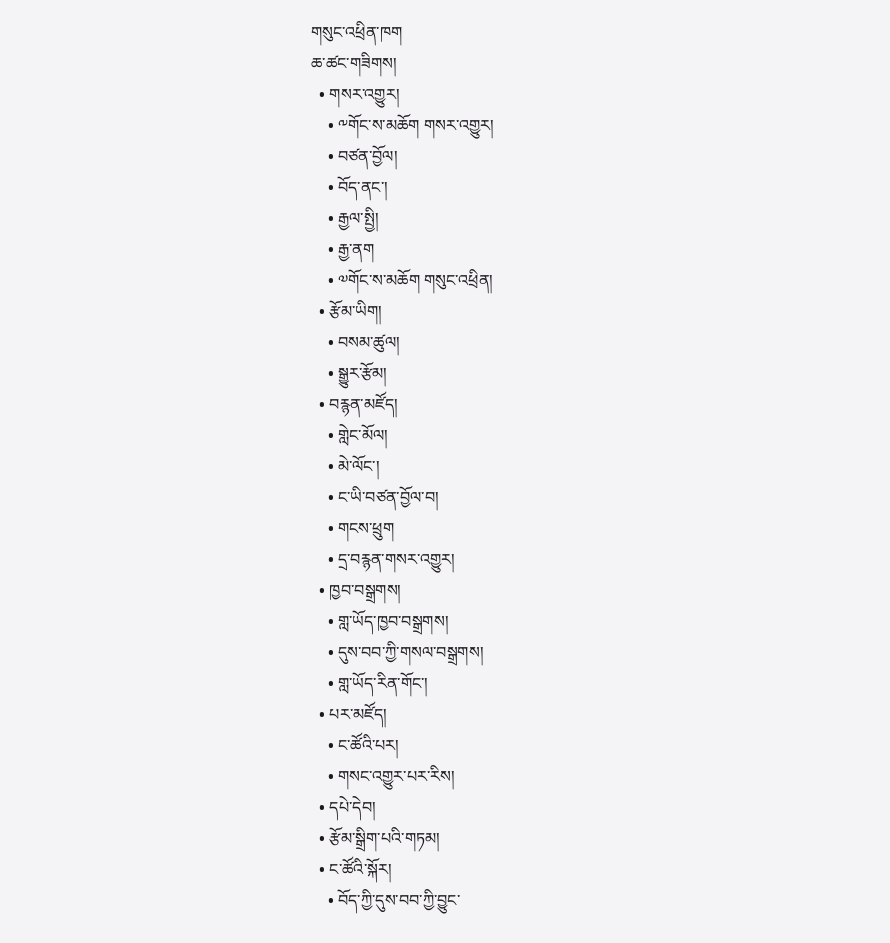གསུང་འཕྲིན་ཁག
ཆ་ཚང་གཟིགས།
  • གསར་འགྱུར།
    • ༸གོང་ས་མཆོག གསར་འགྱུར།
    • བཙན་བྱོལ།
    • བོད་ནང་།
    • རྒྱལ་སྤྱི།
    • རྒྱ་ནག
    • ༧གོང་ས་མཆོག གསུང་འཕྲིན།
  • རྩོམ་ཡིག།
    • བསམ་ཚུལ།
    • སྒྱུར་རྩོམ།
  • བརྙན་མཛོད།
    • གླེང་མོལ།
    • མེ་ལོང་།
    • ང་ཡི་བཙན་བྱོལ་བ།
    • གངས་ཕྲུག
    • དྲ་བརྙན་གསར་འགྱུར།
  • ཁྱབ་བསྒྲགས།
    • གླ་ཡོད་ཁྱབ་བསྒྲགས།
    • དུས་བབ་ཀྱི་གསལ་བསྒྲགས།
    • གླ་ཡོད་རིན་གོང་།
  • པར་མཛོད།
    • ང་ཚོའི་པར།
    • གསང་འགྱུར་པར་རིས།
  • དཔེ་དེབ།
  • རྩོམ་སྒྲིག་པའི་གཏམ།
  • ང་ཚོའི་སྐོར།
    • བོད་ཀྱི་དུས་བབ་ཀྱི་བྱུང་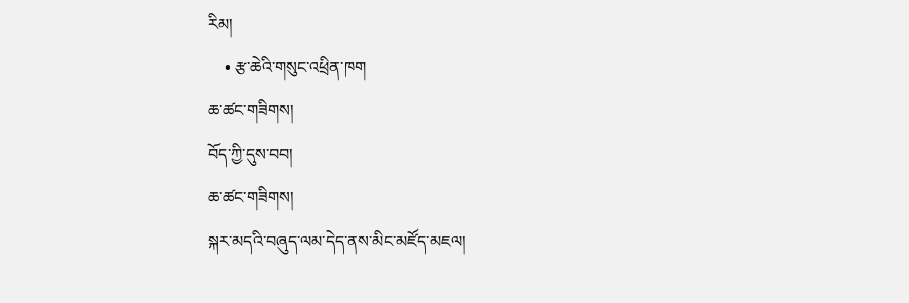རིམ།
    • རྩ་ཆེའི་གསུང་འཕྲིན་ཁག
ཆ་ཚང་གཟིགས།
བོད་ཀྱི་དུས་བབ།
ཆ་ཚང་གཟིགས།
སྐར་མདའི་བཞུད་ལམ་དེད་ནས་མིང་མཛོད་མཇལ།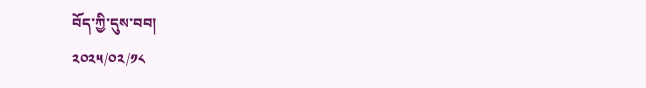བོད་ཀྱི་དུས་བབ།
༢༠༢༥/༠༢/༡༨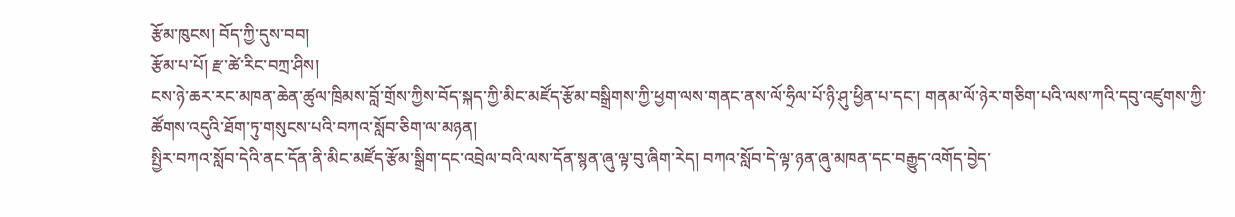རྩོམ་ཁུངས། བོད་ཀྱི་དུས་བབ།
རྩོམ་པ་པོ། རྫ་ཚེ་རིང་བཀྲ་ཤིས།
ངས་ཉེ་ཆར་རང་མཁན་ཆེན་ཚུལ་ཁྲིམས་བློ་གྲོས་ཀྱིས་བོད་སྐད་ཀྱི་མིང་མཛོད་རྩོམ་བསྒྲིགས་ཀྱི་ཕྱག་ལས་གནང་ནས་ལོ་ཧྲིལ་པོ་ཉི་ཤུ་ཕྱིན་པ་དང་། གནམ་ལོ་ཉེར་གཅིག་པའི་ལས་ཀའི་དབུ་འཛུགས་ཀྱི་ཚོགས་འདུའི་ཐོག་ཏུ་གསུངས་པའི་བཀའ་སློབ་ཅིག་ལ་མཉན།
སྤྱིར་བཀའ་སློབ་དེའི་ནང་དོན་ནི་མིང་མཛོད་རྩོམ་སྒྲིག་དང་འབྲེལ་བའི་ལས་དོན་སྙན་ཞུ་ལྟ་བུ་ཞིག་རེད། བཀའ་སློབ་དེ་ལྟ་ཉན་ཞུ་མཁན་དང་བརྒྱུད་འགོད་བྱེད་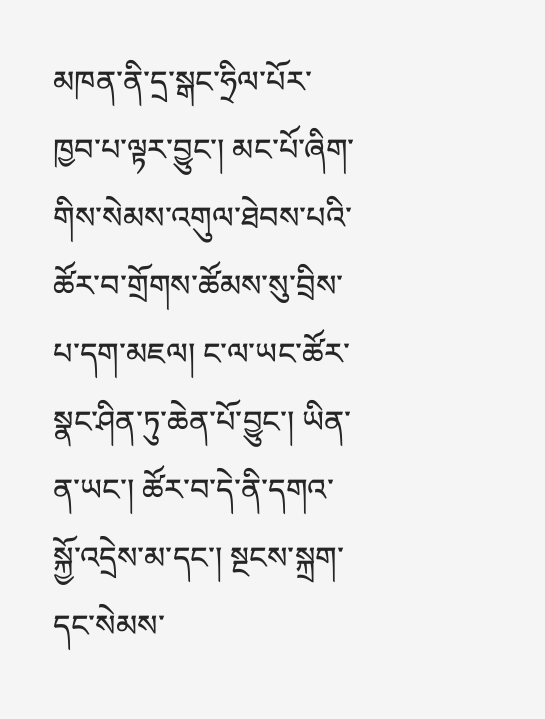མཁན་ནི་དྲ་སྒང་ཧྲིལ་པོར་ཁྱབ་པ་ལྟར་བྱུང་། མང་པོ་ཞིག་གིས་སེམས་འགུལ་ཐེབས་པའི་ཚོར་བ་གྲོགས་ཚོམས་སུ་བྲིས་པ་དག་མཇལ། ང་ལ་ཡང་ཚོར་སྣང་ཤིན་ཏུ་ཆེན་པོ་བྱུང་། ཡིན་ན་ཡང་། ཚོར་བ་དེ་ནི་དགའ་སྐྱོ་འདྲེས་མ་དང་། སྔངས་སྐྲག་དང་སེམས་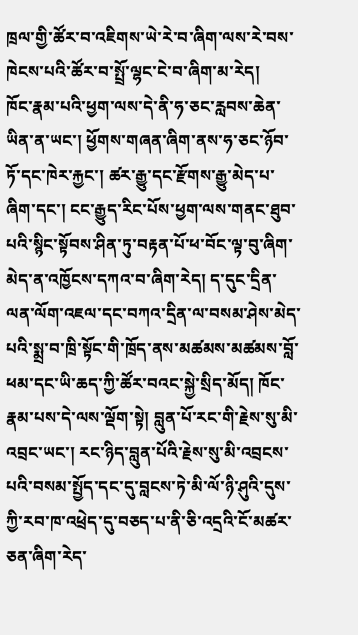ཁྲལ་གྱི་ཚོར་བ་འཇིགས་ཡེ་རེ་བ་ཞིག་ལས་རེ་བས་ཁེངས་པའི་ཚོར་བ་སྤྲོ་ལྷང་ངེ་བ་ཞིག་མ་རེད།
ཁོང་རྣམ་པའི་ཕྱག་ལས་དེ་ནི་ཧ་ཅང་རླབས་ཆེན་ཡིན་ན་ཡང་། ཕྱོགས་གཞན་ཞིག་ནས་ཧ་ཅང་ཉོབ་ཏོ་དང་ཁེར་རྐྱང་། ཚར་རྒྱུ་དང་རྫོགས་རྒྱུ་མེད་པ་ཞིག་དང་། ངང་རྒྱུད་རིང་པོས་ཕྱག་ལས་གནང་ཐུབ་པའི་སྙིང་སྟོབས་ཤིན་ཏུ་བརྟན་པོ་ཕ་བོང་ལྟ་བུ་ཞིག་མེད་ན་འཁྱོངས་དཀའ་བ་ཞིག་རེད། ད་དུང་དྲིན་ལན་ལོག་འཇལ་དང་བཀའ་དྲིན་ལ་བསམ་ཤེས་མེད་པའི་སྨྲ་བ་ཁྲི་སྟོང་གི་ཁྲོད་ནས་མཚམས་མཚམས་བློ་ཕམ་དང་ཡི་ཆད་ཀྱི་ཚོར་བའང་སྐྱེ་སྲིད་མོད། ཁོང་རྣམ་པས་དེ་ལས་ལྡོག་སྟེ། བླུན་པོ་རང་གི་རྗེས་སུ་མི་འབྲང་ཡང་། རང་ཉིད་བླུན་པོའི་རྗེས་སུ་མི་འབྲངས་པའི་བསམ་སྤྱོད་དང་དུ་བླངས་ཏེ་མི་ལོ་ཉི་ཤུའི་དུས་ཀྱི་རབ་ཁ་འཕྲེད་དུ་བཅད་པ་ནི་ཅི་འདྲའི་ངོ་མཚར་ཅན་ཞིག་རེད་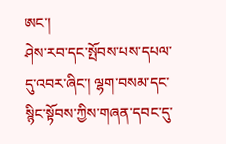ཨང་།
ཤེས་རབ་དང་སྤོབས་པས་དཔལ་དུ་འབར་ཞིང་། ལྷག་བསམ་དང་སྙིང་སྟོབས་ཀྱིས་གཞན་དབང་དུ་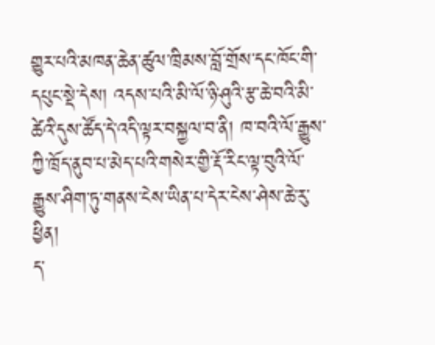གྱུར་པའི་མཁན་ཆེན་ཚུལ་ཁྲིམས་བློ་གྲོས་དང་ཁོང་གི་དཔུང་སྡེ་དེས། འདས་པའི་མི་ལོ་ཉི་ཤུའི་རྩ་ཆེ་བའི་མི་ཚེའི་དུས་ཚོད་དེ་འདི་ལྟར་བསྐྱལ་བ་ནི། ཁ་བའི་ལོ་རྒྱུས་ཀྱི་ཁྲོད་ནུབ་པ་མེད་པའི་གསེར་གྱི་རྡོ་རིང་ལྟ་བུའི་ལོ་རྒྱུས་ཤིག་ཏུ་གནས་ངེས་ཡིན་པ་དེར་ངེས་ཤེས་ཆེ་རུ་ཕྱིན།
ད་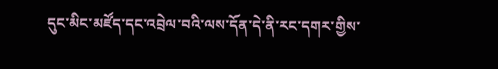དུང་མིང་མཛོད་དང་འབྲེལ་བའི་ལས་དོན་དེ་ནི་རང་དགར་གྱིས་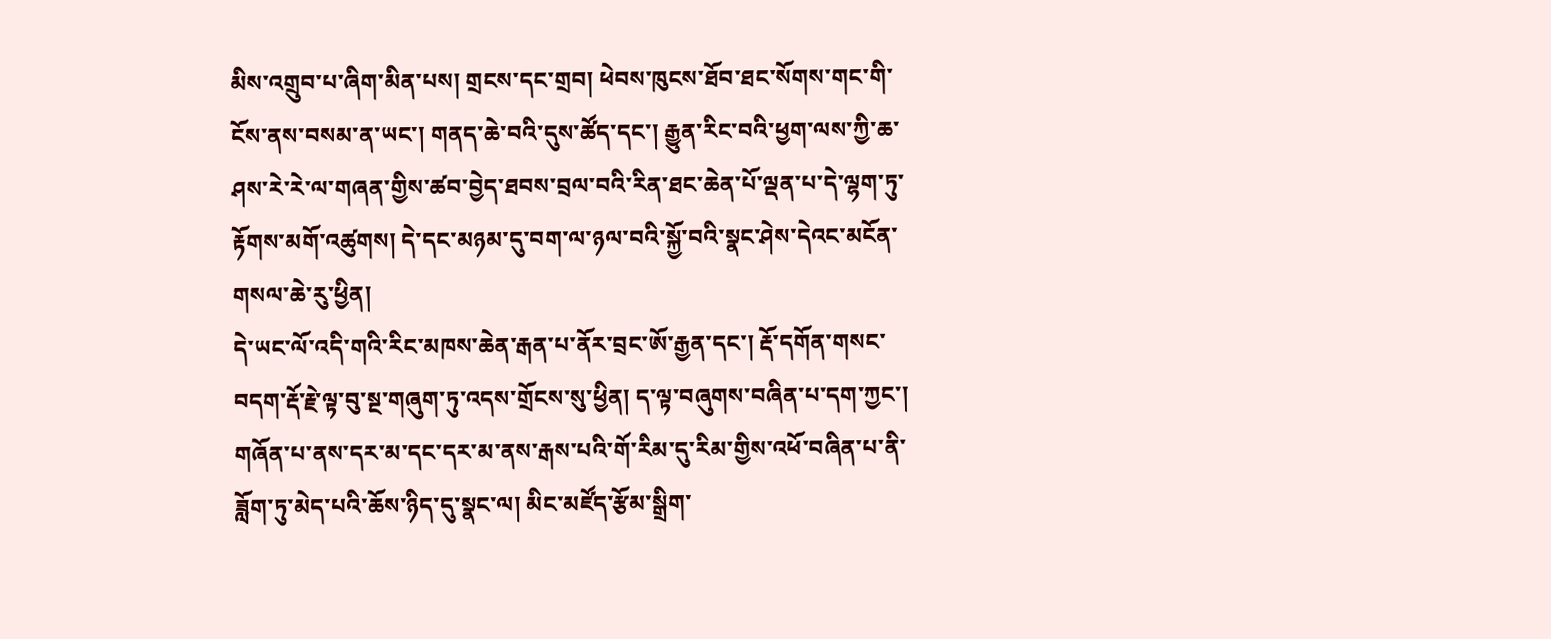མིས་འགྲུབ་པ་ཞིག་མིན་པས། གྲངས་དང་གྲབ། ཕེབས་ཁུངས་ཐོབ་ཐང་སོགས་གང་གི་ངོས་ནས་བསམ་ན་ཡང་། གནད་ཆེ་བའི་དུས་ཚོད་དང་། རྒྱུན་རིང་བའི་ཕྱག་ལས་ཀྱི་ཆ་ཤས་རེ་རེ་ལ་གཞན་གྱིས་ཚབ་བྱེད་ཐབས་བྲལ་བའི་རིན་ཐང་ཆེན་པོ་ལྡན་པ་དེ་ལྷག་ཏུ་རྟོགས་མགོ་འཚུགས། དེ་དང་མཉམ་དུ་བག་ལ་ཉལ་བའི་སྐྱོ་བའི་སྣང་ཤེས་དེའང་མངོན་གསལ་ཆེ་རུ་ཕྱིན།
དེ་ཡང་ལོ་འདི་གའི་རིང་མཁས་ཆེན་རྒན་པ་ནོར་བྲང་ཨོ་རྒྱན་དང་། རྡོ་དགོན་གསང་བདག་རྡོ་རྗེ་ལྟ་བུ་སྔ་གཞུག་ཏུ་འདས་གྲོངས་སུ་ཕྱིན། ད་ལྟ་བཞུགས་བཞིན་པ་དག་ཀྱང་། གཞོན་པ་ནས་དར་མ་དང་དར་མ་ནས་རྒས་པའི་གོ་རིམ་དུ་རིམ་གྱིས་འཕོ་བཞིན་པ་ནི་ཟློག་ཏུ་མེད་པའི་ཆོས་ཉིད་དུ་སྣང་ལ། མིང་མཛོད་རྩོམ་སྒྲིག་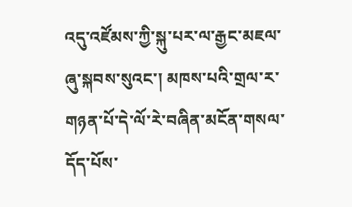འདུ་འཛོམས་ཀྱི་སྐུ་པར་ལ་རྒྱང་མཇལ་ཞུ་སྐབས་སུའང་། མཁས་པའི་གྲལ་ར་གཉན་པོ་དེ་ལོ་རེ་བཞིན་མངོན་གསལ་དོད་པོས་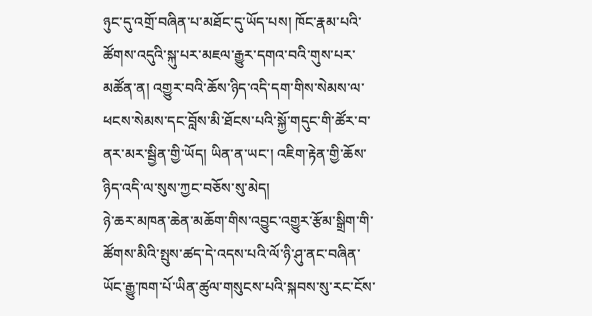ཉུང་དུ་འགྲོ་བཞིན་པ་མཐོང་དུ་ཡོད་པས། ཁོང་རྣམ་པའི་ཚོགས་འདུའི་སྐུ་པར་མཇལ་རྒྱུར་དགའ་བའི་གུས་པར་མཚོན་ན། འགྱུར་བའི་ཆོས་ཉིད་འདི་དག་གིས་སེམས་ལ་ཕངས་སེམས་དང་བློས་མི་ཐོངས་པའི་སྐྱོ་གདུང་གི་ཚོར་བ་ནར་མར་སྦྱིན་གྱི་ཡོད། ཡིན་ན་ཡང་། འཇིག་རྟེན་གྱི་ཆོས་ཉིད་འདི་ལ་སུས་ཀྱང་བཅོས་སུ་མེད།
ཉེ་ཆར་མཁན་ཆེན་མཆོག་གིས་འབྱུང་འགྱུར་རྩོམ་སྒྲིག་གི་ཚོགས་མིའི་སྤུས་ཚད་དེ་འདས་པའི་ལོ་ཉི་ཤུ་ནང་བཞིན་ཡོང་རྒྱུ་ཁག་པོ་ཡིན་ཚུལ་གསུངས་པའི་སྐབས་སུ་རང་ངོས་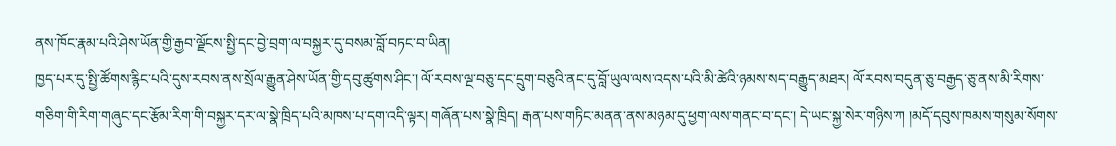ནས་ཁོང་རྣམ་པའི་ཤེས་ཡོན་གྱི་རྒྱབ་ལྗོངས་སྤྱི་དང་བྱེ་བྲག་ལ་བསྐྱར་དུ་བསམ་བློ་བཏང་བ་ཡིན།
ཁྱད་པར་དུ་སྤྱི་ཚོགས་རྙིང་པའི་དུས་རབས་ནས་སྲོལ་རྒྱུན་ཤེས་ཡོན་གྱི་དབུ་ཚུགས་ཤིང་། ལོ་རབས་ལྔ་བཅུ་དང་དྲུག་བཅུའི་ནང་དུ་བློ་ཡུལ་ལས་འདས་པའི་མི་ཚེའི་ཉམས་སད་བརྒྱུད་མཐར། ལོ་རབས་བདུན་ཅུ་བརྒྱད་ཅུ་ནས་མི་རིགས་གཅིག་གི་རིག་གཞུང་དང་རྩོམ་རིག་གི་བསྐྱར་དར་ལ་སྣེ་ཁྲིད་པའི་མཁས་པ་དག་འདི་ལྟར། གཞོན་པས་སྣེ་ཁྲིད། རྒན་པས་གཏིང་མནན་ནས་མཉམ་དུ་ཕྱག་ལས་གནང་བ་དང་། དེ་ཡང་སྐྱ་སེར་གཉིས་ཀ །མདོ་དབུས་ཁམས་གསུམ་སོགས་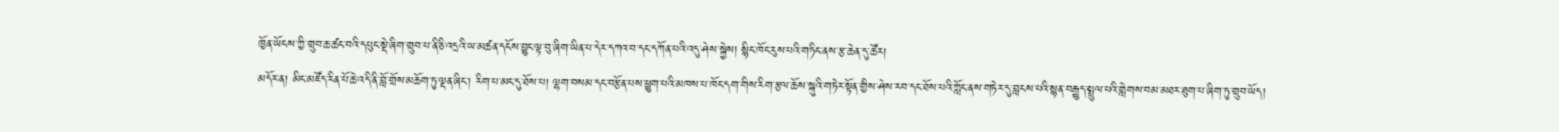ཁྱོན་ཡོངས་ཀྱི་གྲུབ་ཆ་ཚང་བའི་དཔུང་སྡེ་ཞིག་གྲུབ་པ་ནི་ཅི་འདྲའི་ཡ་མཚན་དངོས་བྱུང་ལྟ་བུ་ཞིག་ཡིན་པ་དེར་དཀའ་བ་དང་དཀོན་པའི་འདུ་ཤེས་སྐྱེས། སྙིང་ཁོང་རུས་པའི་གཏིང་ནས་རྩ་ཆེན་དུ་ཚོར།
མདོར་ན། མིང་མཛོད་རིན་པོ་ཆེ་འདི་ནི་བློ་གྲོས་མཆོག་ཏུ་ལྡན་ཞིང་། རིག་པ་མང་དུ་ཐོས་པ། ལྷག་བསམ་དང་བརྩོན་པས་ཕྱུག་པའི་མཁས་པ་ཁོང་དག་གིས་རིག་རྩལ་ཆོས་སྐུའི་གཏེར་སྟོན་གྱིས་ཤེས་རབ་དང་ཐོས་པའི་ཀློང་ནས་གཏེར་དུ་བླངས་པའི་སྙན་བརྒྱུད་སྤྲུལ་པའི་གླེགས་བམ་མཐར་ཐུག་པ་ཞིག་ཏུ་གྲུབ་ཡོད།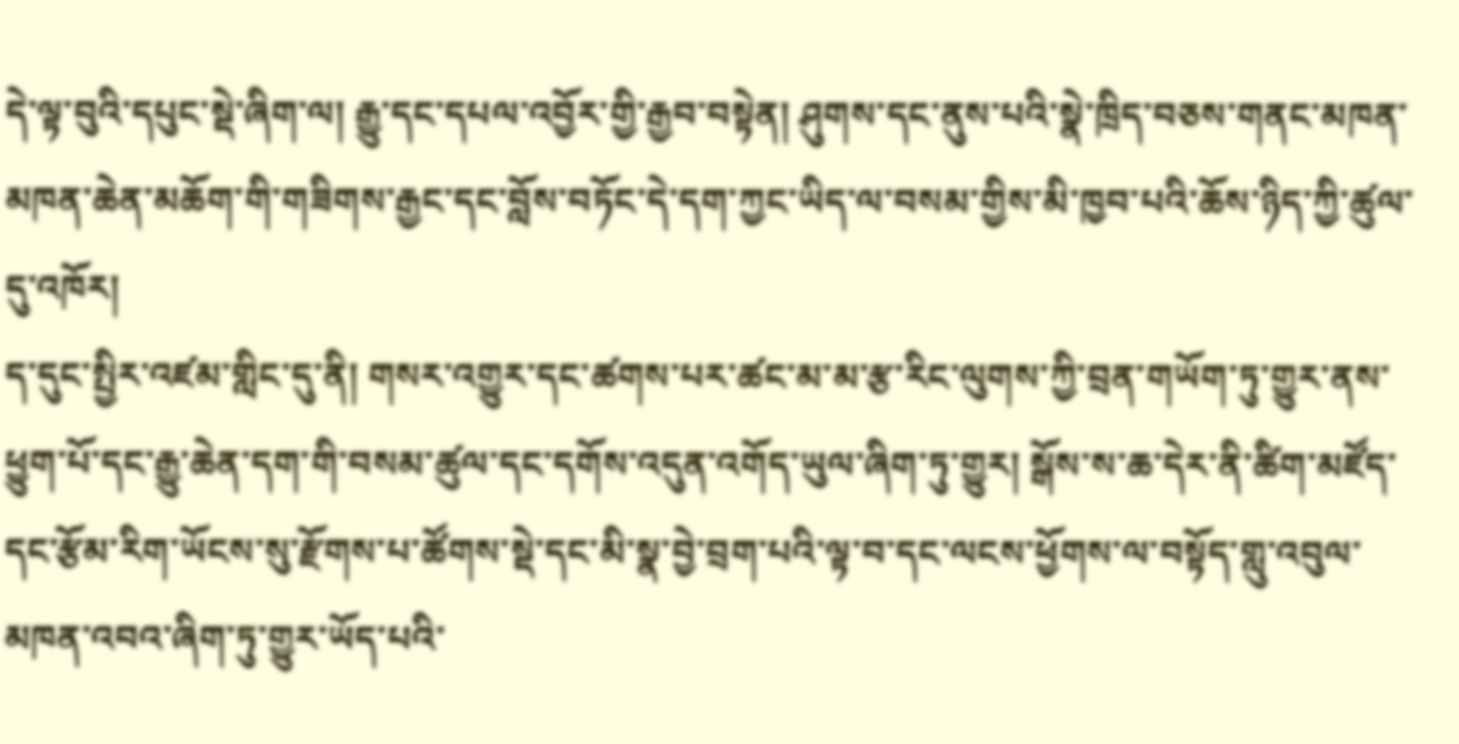དེ་ལྟ་བུའི་དཔུང་སྡེ་ཞིག་ལ། རྒྱུ་དང་དཔལ་འབྱོར་གྱི་རྒྱབ་བསྟེན། ཤུགས་དང་ནུས་པའི་སྣེ་ཁྲིད་བཅས་གནང་མཁན་མཁན་ཆེན་མཆོག་གི་གཟིགས་རྒྱང་དང་བློས་བཏོང་དེ་དག་ཀྱང་ཡིད་ལ་བསམ་གྱིས་མི་ཁྱབ་པའི་ཆོས་ཉིད་ཀྱི་ཚུལ་དུ་འཁོར།
ད་དུང་སྤྱིར་འཛམ་གླིང་དུ་ནི། གསར་འགྱུར་དང་ཚགས་པར་ཚང་མ་མ་རྩ་རིང་ལུགས་ཀྱི་བྲན་གཡོག་ཏུ་གྱུར་ནས་ཕྱུག་པོ་དང་རྒྱུ་ཆེན་དག་གི་བསམ་ཚུལ་དང་དགོས་འདུན་འགོད་ཡུལ་ཞིག་ཏུ་གྱུར། སྒོས་ས་ཆ་དེར་ནི་ཚིག་མཛོད་དང་རྩོམ་རིག་ཡོངས་སུ་རྫོགས་པ་ཚོགས་སྡེ་དང་མི་སྣ་བྱེ་བྲག་པའི་ལྟ་བ་དང་ལངས་ཕྱོགས་ལ་བསྟོད་གླུ་འབུལ་མཁན་འབའ་ཞིག་ཏུ་གྱུར་ཡོད་པའི་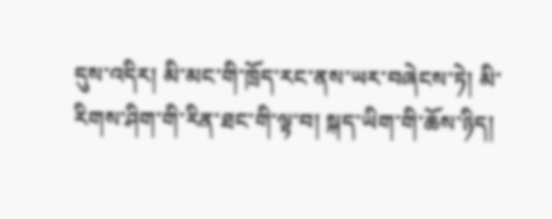དུས་འདིར། མི་མང་གི་ཁྲོད་རང་ནས་ཡར་བཞེངས་ཏེ། མི་རིགས་ཤིག་གི་རིན་ཐང་གི་ལྟ་བ། སྐད་ཡིག་གི་ཆོས་ཉིད།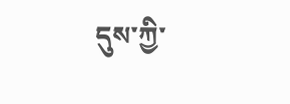དུས་ཀྱི་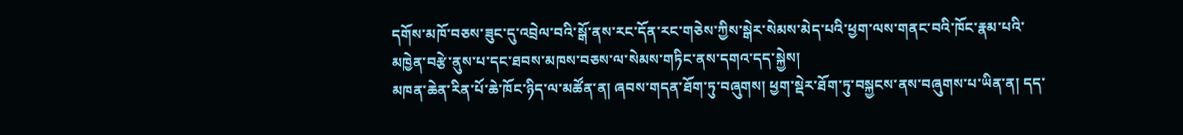དགོས་མཁོ་བཅས་ཟུང་དུ་འབྲེལ་བའི་སྒོ་ནས་རང་དོན་རང་གཅེས་ཀྱིས་སྒེར་སེམས་མེད་པའི་ཕྱག་ལས་གནང་བའི་ཁོང་རྣམ་པའི་མཁྱེན་བརྩེ་ནུས་པ་དང་ཐབས་མཁས་བཅས་ལ་སེམས་གཏིང་ནས་དགའ་དད་སྐྱེས།
མཁན་ཆེན་རིན་པོ་ཆེ་ཁོང་ཉིད་ལ་མཚོན་ན། ཞབས་གདན་ཐོག་ཏུ་བཞུགས། ཕྱག་སྡེར་ཐོག་ཏུ་བསྐྱངས་ནས་བཞུགས་པ་ཡིན་ན། དད་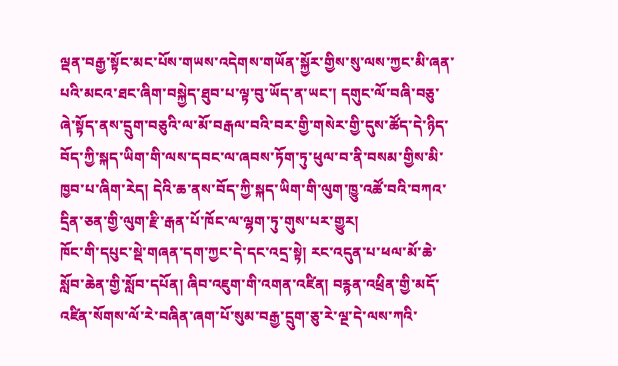ལྡན་བརྒྱ་སྟོང་མང་པོས་གཡས་འདེགས་གཡོན་སྐྱོར་གྱིས་སུ་ལས་ཀྱང་མི་ཞན་པའི་མངའ་ཐང་ཞིག་བསྐྱེད་ཐུབ་པ་ལྟ་བུ་ཡོད་ན་ཡང་། དགུང་ལོ་བཞི་བཅུ་ཞེ་སྟོད་ནས་དྲུག་བཅུའི་ལ་མོ་བརྒལ་བའི་བར་གྱི་གསེར་གྱི་དུས་ཚོད་དེ་ཉིད་བོད་ཀྱི་སྐད་ཡིག་གི་ལས་དབང་ལ་ཞབས་ཏོག་ཏུ་ཕུལ་བ་ནི་བསམ་གྱིས་མི་ཁྱབ་པ་ཞིག་རེད། དེའི་ཆ་ནས་བོད་ཀྱི་སྐད་ཡིག་གི་ལུག་ཁྱུ་འཚོ་བའི་བཀའ་དྲིན་ཅན་གྱི་ལུག་རྫི་རྒན་པོ་ཁོང་ལ་ལྷག་ཏུ་གུས་པར་གྱུར།
ཁོང་གི་དཔུང་སྡེ་གཞན་དག་ཀྱང་དེ་དང་འདྲ་སྟེ། རང་འདུན་པ་ཕལ་མོ་ཆེ་སློབ་ཆེན་གྱི་སློབ་དཔོན། ཞིབ་འཇུག་གི་འགན་འཛིན། བརྙན་འཕྲིན་གྱི་མདོ་འཛིན་སོགས་ལོ་རེ་བཞིན་ཞག་པོ་སུམ་བརྒྱ་དྲུག་ཅུ་རེ་ལྔ་དེ་ལས་ཀའི་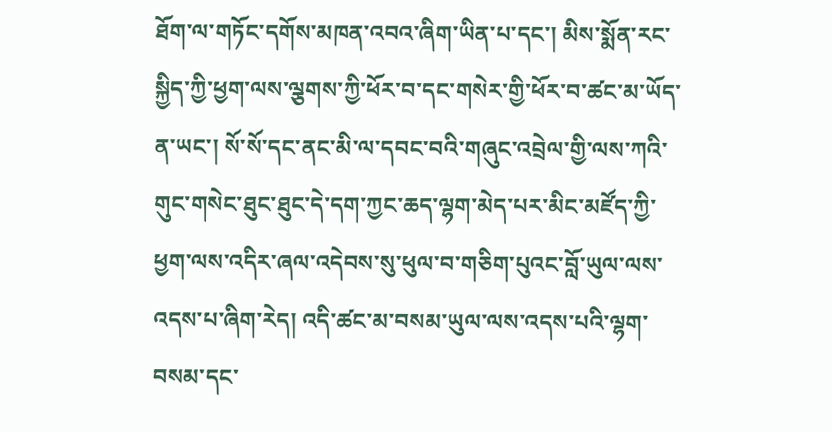ཐོག་ལ་གཏོང་དགོས་མཁན་འབའ་ཞིག་ཡིན་པ་དང་། མིས་སྨོན་རང་སྐྱིད་ཀྱི་ཕྱག་ལས་ལྕགས་ཀྱི་ཕོར་བ་དང་གསེར་གྱི་ཕོར་བ་ཚང་མ་ཡོད་ན་ཡང་། སོ་སོ་དང་ནང་མི་ལ་དབང་བའི་གཞུང་འབྲེལ་གྱི་ལས་ཀའི་གུང་གསེང་ཐུང་ཐུང་དེ་དག་ཀྱང་ཆད་ལྷག་མེད་པར་མིང་མཛོད་ཀྱི་ཕྱག་ལས་འདིར་ཞལ་འདེབས་སུ་ཕུལ་བ་གཅིག་པུའང་བློ་ཡུལ་ལས་འདས་པ་ཞིག་རེད། འདི་ཚང་མ་བསམ་ཡུལ་ལས་འདས་པའི་ལྷག་བསམ་དང་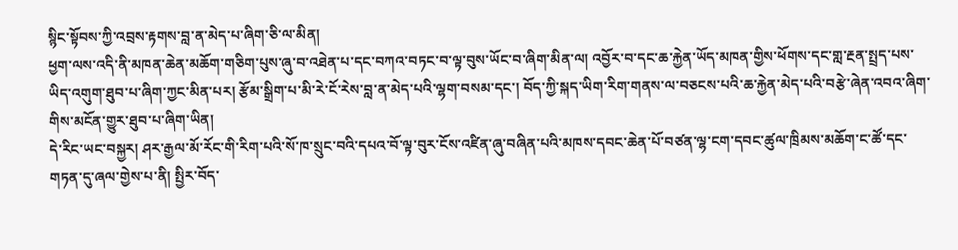སྙིང་སྟོབས་ཀྱི་འབྲས་རྟགས་བླ་ན་མེད་པ་ཞིག་ཅི་ལ་མིན།
ཕྱག་ལས་འདི་ནི་མཁན་ཆེན་མཆོག་གཅིག་པུས་ཞུ་བ་འཐེན་པ་དང་བཀའ་བཏང་བ་ལྟ་བུས་ཡོང་བ་ཞིག་མིན་ལ། འབྱོར་བ་དང་ཆ་རྐྱེན་ཡོད་མཁན་གྱིས་ཕོགས་དང་གླ་རྔན་སྤྲད་པས་ཡིད་འགུག་ཐུབ་པ་ཞིག་ཀྱང་མིན་པར། རྩོམ་སྒྲིག་པ་མི་རེ་ངོ་རེས་བླ་ན་མེད་པའི་ལྷག་བསམ་དང་། བོད་ཀྱི་སྐད་ཡིག་རིག་གནས་ལ་བཅངས་པའི་ཆ་རྐྱེན་མེད་པའི་བརྩེ་ཞེན་འབའ་ཞིག་གིས་མངོན་གྱུར་ཐུབ་པ་ཞིག་ཡིན།
དེ་རིང་ཡང་བསྐྱར། ཤར་རྒྱལ་མོ་རོང་གི་རིག་པའི་སོ་ཁ་སྲུང་བའི་དཔའ་བོ་ལྟ་བུར་ངོས་འཛིན་ཞུ་བཞིན་པའི་མཁས་དབང་ཆེན་པོ་བཙན་ལྷ་ངག་དབང་ཚུལ་ཁྲིམས་མཆོག་ང་ཚོ་དང་གཏན་དུ་ཞལ་གྱེས་པ་ནི། སྤྱིར་བོད་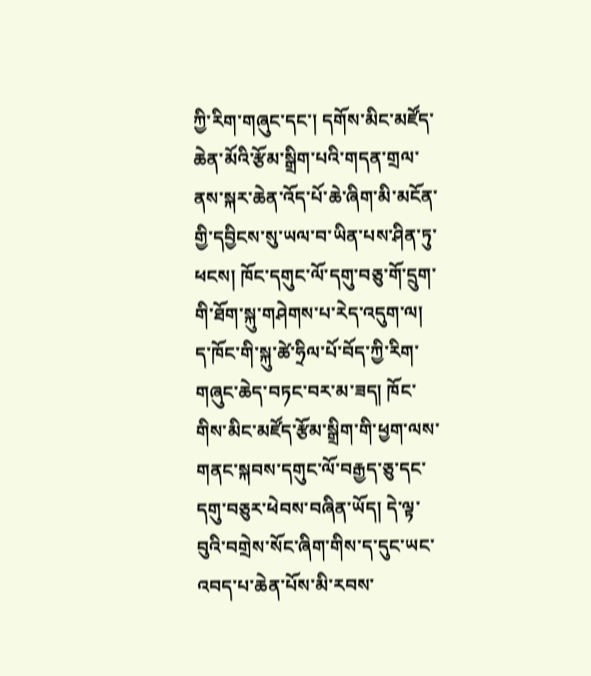ཀྱི་རིག་གཞུང་དང་། དགོས་མིང་མཛོད་ཆེན་མོའི་རྩོམ་སྒྲིག་པའི་གདན་གྲལ་ནས་སྐར་ཆེན་འོད་པོ་ཆེ་ཞིག་མི་མངོན་གྱི་དབྱིངས་སུ་ཡལ་བ་ཡིན་པས་ཤིན་ཏུ་ཕངས། ཁོང་དགུང་ལོ་དགུ་བཅུ་གོ་དྲུག་གི་ཐོག་སྐུ་གཤེགས་པ་རེད་འདུག་ལ། ད་ཁོང་གི་སྐུ་ཚེ་ཧྲིལ་པོ་བོད་ཀྱི་རིག་གཞུང་ཆེད་བཏང་བར་མ་ཟད། ཁོང་གིས་མིང་མཛོད་རྩོམ་སྒྲིག་གི་ཕྱག་ལས་གནང་སྐབས་དགུང་ལོ་བརྒྱད་ཅུ་དང་དགུ་བཅུར་ཕེབས་བཞིན་ཡོད། དེ་ལྟ་བུའི་བགྲེས་སོང་ཞིག་གིས་ད་དུང་ཡང་འབད་པ་ཆེན་པོས་མི་རབས་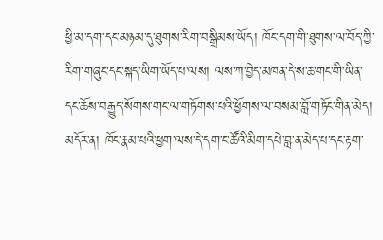ཕྱི་མ་དག་དང་མཉམ་དུ་ཐུགས་རིག་བསྒྲིམས་ཡོད། ཁོང་དག་གི་ཐུགས་ལ་བོད་ཀྱི་རིག་གཞུང་དང་སྐད་ཡིག་ཡོད་པ་ལས། ལས་ཀ་བྱེད་མཁན་དེ་ས་ཆ་གང་གི་ཡིན་དང་ཆོས་བརྒྱུད་སོགས་གང་ལ་གཏོགས་པའི་ཕྱོགས་ལ་བསམ་བློ་གཏོང་གིན་མེད། མདོར་ན། ཁོང་རྣམ་པའི་ཕྱག་ལས་དེ་དག་ང་ཚོའི་མིག་དཔེ་བླ་ན་མེད་པ་དང་རྟག་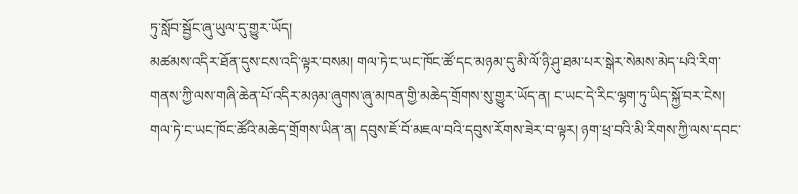ཏུ་སློབ་སྦྱོང་ཞུ་ཡུལ་དུ་གྱུར་ཡོད།
མཚམས་འདིར་ཐོན་དུས་ངས་འདི་ལྟར་བསམ། གལ་ཏེ་ང་ཡང་ཁོང་ཚོ་དང་མཉམ་དུ་མི་ལོ་ཉི་ཤུ་ཐམ་པར་སྒེར་སེམས་མེད་པའི་རིག་གནས་ཀྱི་ལས་གཞི་ཆེན་པོ་འདིར་མཉམ་ཞུགས་ཞུ་མཁན་གྱི་མཆེད་གྲོགས་སུ་གྱུར་ཡོད་ན། ང་ཡང་དེ་རིང་ལྷག་ཏུ་ཡིད་སྐྱོ་བར་ངེས།
གལ་ཏེ་ང་ཡང་ཁོང་ཚོའི་མཆེད་གྲོགས་ཡིན་ན། དབུས་ཇོ་བོ་མཇལ་བའི་དབུས་རོགས་ཟེར་བ་ལྟར། ཉག་ཕྲ་བའི་མི་རིགས་ཀྱི་ལས་དབང་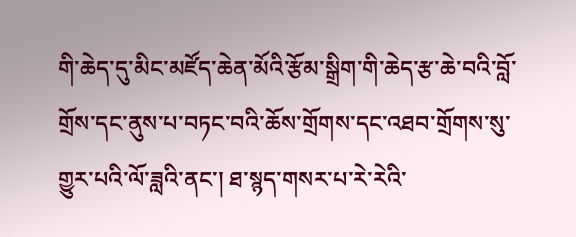གི་ཆེད་དུ་མིང་མཛོད་ཆེན་མོའི་རྩོམ་སྒྲིག་གི་ཆེད་རྩ་ཆེ་བའི་བློ་གྲོས་དང་ནུས་པ་བཏང་བའི་ཆོས་གྲོགས་དང་འཐབ་གྲོགས་སུ་གྱུར་པའི་ལོ་ཟླའི་ནང་། ཐ་སྙད་གསར་པ་རེ་རེའི་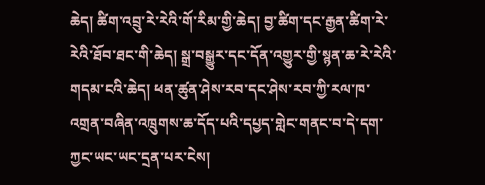ཆེད། ཚིག་འབྲུ་རེ་རེའི་གོ་རིམ་གྱི་ཆེད། བྱ་ཚིག་དང་རྒྱན་ཚིག་རེ་རེའི་ཐོབ་ཐང་གི་ཆེད། སྒྲ་བསྒྱུར་དང་དོན་འགྱུར་གྱི་སྙན་ཆ་རེ་རེའི་གདམ་ངའི་ཆེད། ཕན་ཚུན་ཤེས་རབ་དང་ཤེས་རབ་ཀྱི་རལ་ཁ་འགྲན་བཞིན་འཁྲུགས་ཆ་དོད་པའི་དཔྱད་གླེང་གནང་བ་དེ་དག་ཀྱང་ཡང་ཡང་དྲན་པར་ངེས།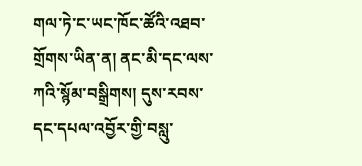གལ་ཏེ་ང་ཡང་ཁོང་ཚོའི་འཐབ་གྲོགས་ཡིན་ན། ནང་མི་དང་ལས་ཀའི་སྙོམ་བསྒྲིགས། དུས་རབས་དང་དཔལ་འབྱོར་གྱི་བསླུ་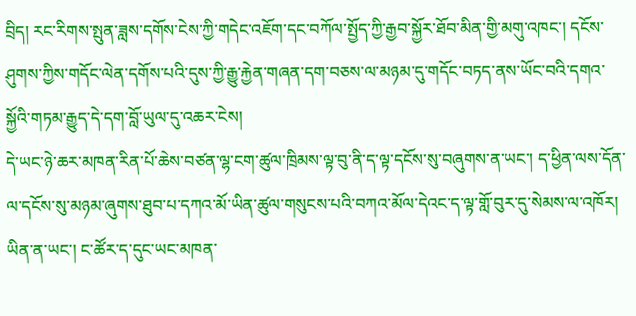བྲིད། རང་རིགས་སྤུན་ཟླས་དགོས་ངེས་ཀྱི་གདེང་འཇོག་དང་བཀོལ་སྤྱོད་ཀྱི་རྒྱབ་སྐྱོར་ཐོབ་མིན་གྱི་མགུ་འཁང་། དངོས་ཤུགས་ཀྱིས་གདོང་ལེན་དགོས་པའི་དུས་ཀྱི་རྒྱུ་རྐྱེན་གཞན་དག་བཅས་ལ་མཉམ་དུ་གདོང་བཏད་ནས་ཡོང་བའི་དགའ་སྐྱོའི་གཏམ་རྒྱུད་དེ་དག་བློ་ཡུལ་དུ་འཆར་ངེས།
དེ་ཡང་ཉེ་ཆར་མཁན་རིན་པོ་ཆེས་བཙན་ལྷ་ངག་ཚུལ་ཁྲིམས་ལྟ་བུ་ནི་ད་ལྟ་དངོས་སུ་བཞུགས་ན་ཡང་། ད་ཕྱིན་ལས་དོན་ལ་དངོས་སུ་མཉམ་ཞུགས་ཐུབ་པ་དཀའ་མོ་ཡིན་ཚུལ་གསུངས་པའི་བཀའ་མོལ་དེའང་ད་ལྟ་གློ་བུར་དུ་སེམས་ལ་འཁོར།
ཡིན་ན་ཡང་། ང་ཚོར་ད་དུང་ཡང་མཁན་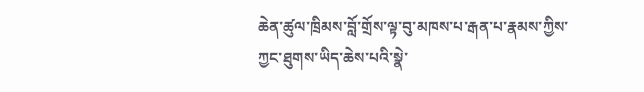ཆེན་ཚུལ་ཁྲིམས་བློ་གྲོས་ལྟ་བུ་མཁས་པ་རྒན་པ་རྣམས་ཀྱིས་ཀྱང་ཐུགས་ཡིད་ཆེས་པའི་སྣེ་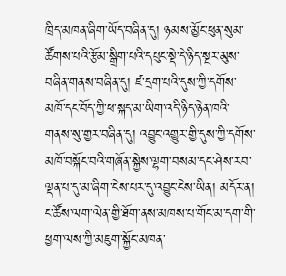ཁྲིད་མཁན་ཞིག་ཡོད་བཞིན་དུ། ཉམས་མྱོང་ཕུན་སུམ་ཚོགས་པའི་རྩོམ་སྒྲིག་པའི་དཔུང་སྡེ་དེ་ཉིད་སྔར་མུས་བཞིན་གནས་བཞིན་དུ། ཛ་དྲག་པའི་དུས་ཀྱི་དགོས་མཁོ་དང་བོད་ཀྱི་ཕ་སྐད་མ་ཡིག་འདི་ཉིད་ཉེན་ཁའི་གནས་སུ་གྱར་བཞིན་དུ། འབྱུང་འགྱུར་གྱི་དུས་ཀྱི་དགོས་མཁོ་བསྐོང་བའི་གཞོན་སྐྱེས་ལྷག་བསམ་དང་ཤེས་རབ་ལྡན་པ་དུ་མ་ཞིག་ངེས་པར་དུ་འབྱུང་ངེས་ཡིན། མདོར་ན། ང་ཚོས་ལག་ལེན་གྱི་ཐོག་ནས་མཁས་པ་གོང་མ་དག་གི་ཕྱག་ལས་ཀྱི་མཇུག་སྐྱོང་མཁན་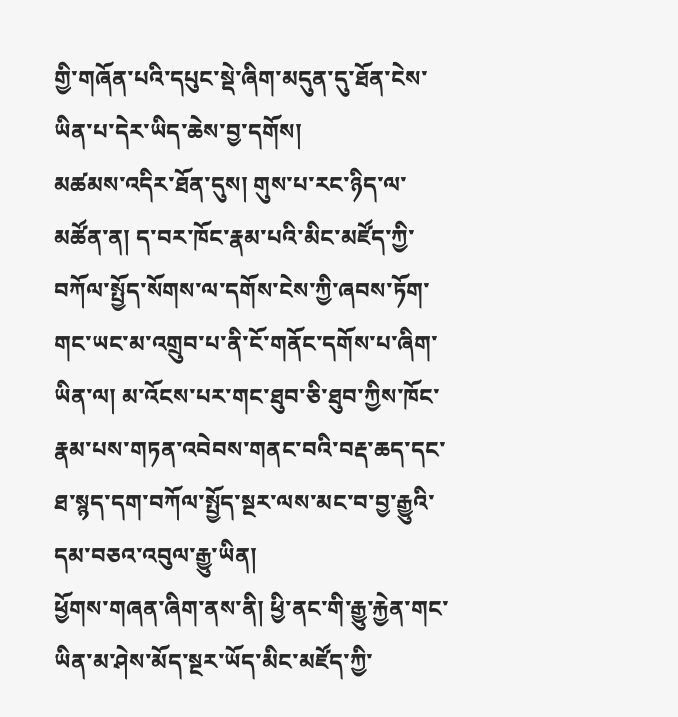གྱི་གཞོན་པའི་དཔུང་སྡེ་ཞིག་མདུན་དུ་ཐོན་ངེས་ཡིན་པ་དེར་ཡིད་ཆེས་བྱ་དགོས།
མཚམས་འདིར་ཐོན་དུས། གུས་པ་རང་ཉིད་ལ་མཚོན་ན། ད་བར་ཁོང་རྣམ་པའི་མིང་མཛོད་ཀྱི་བཀོལ་སྤྱོད་སོགས་ལ་དགོས་ངེས་ཀྱི་ཞབས་ཏོག་གང་ཡང་མ་འགྲུབ་པ་ནི་ངོ་གནོང་དགོས་པ་ཞིག་ཡིན་ལ། མ་འོངས་པར་གང་ཐུབ་ཅི་ཐུབ་ཀྱིས་ཁོང་རྣམ་པས་གཏན་འབེབས་གནང་བའི་བརྡ་ཆད་དང་ཐ་སྙད་དག་བཀོལ་སྤྱོད་སྔར་ལས་མང་བ་བྱ་རྒྱུའི་དམ་བཅའ་འབུལ་རྒྱུ་ཡིན།
ཕྱོགས་གཞན་ཞིག་ནས་ནི། ཕྱི་ནང་གི་རྒྱུ་རྐྱེན་གང་ཡིན་མ་ཤེས་མོད་སྔར་ཡོད་མིང་མཛོད་ཀྱི་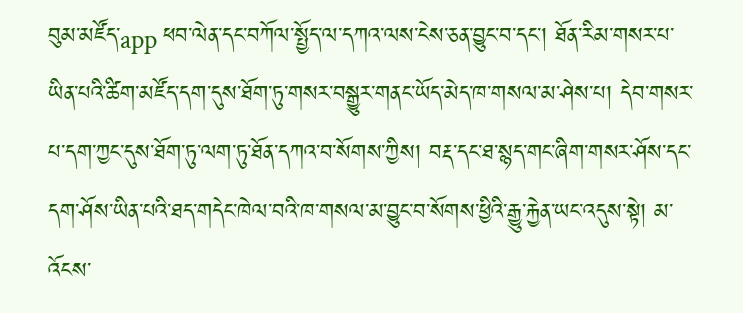བུམ་མཛོད་app ཕབ་ལེན་དང་བཀོལ་སྤྱོད་ལ་དཀའ་ལས་ངེས་ཅན་བྱུང་བ་དང་། ཐོན་རིམ་གསར་པ་ཡིན་པའི་ཚིག་མཛོད་དག་དུས་ཐོག་ཏུ་གསར་བསྒྱུར་གནང་ཡོད་མེད་ཁ་གསལ་མ་ཤེས་པ། དེབ་གསར་པ་དག་ཀྱང་དུས་ཐོག་ཏུ་ལག་ཏུ་ཐོན་དཀའ་བ་སོགས་ཀྱིས། བརྡ་དང་ཐ་སྙད་གང་ཞིག་གསར་ཤོས་དང་དག་ཤོས་ཡིན་པའི་ཐད་གདེང་ཁེལ་བའི་ཁ་གསལ་མ་བྱུང་བ་སོགས་ཕྱིའི་རྒྱུ་རྐྱེན་ཡང་འདུས་སྟེ། མ་འོངས་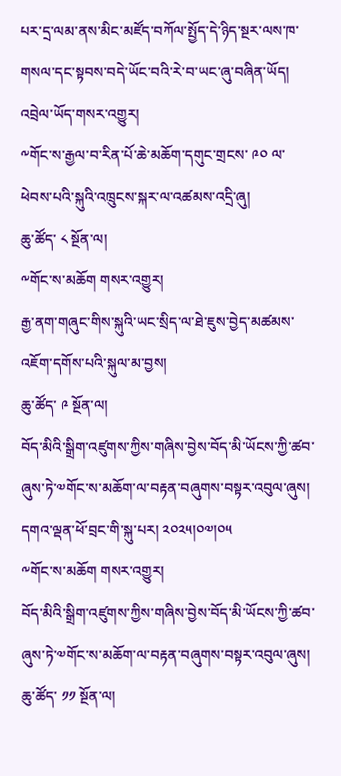པར་དྲ་ལམ་ནས་མིང་མཛོད་བཀོལ་སྤྱོད་དེ་ཉིད་སྔར་ལས་ཁ་གསལ་དང་སྟབས་བདེ་ཡོང་བའི་རེ་བ་ཡང་ཞུ་བཞིན་ཡོད།
འབྲེལ་ཡོད་གསར་འགྱུར།
༸གོང་ས་རྒྱལ་བ་རིན་པོ་ཆེ་མཆོག་དགུང་གྲངས་ ༩༠ ལ་ཕེབས་པའི་སྐུའི་འཁྲུངས་སྐར་ལ་འཚམས་འདྲི་ཞུ།
ཆུ་ཚོད་ ༨ སྔོན་ལ།
༸གོང་ས་མཆོག གསར་འགྱུར།
རྒྱ་ནག་གཞུང་གིས་སྐུའི་ཡང་སྲིད་ལ་ཐེ་ཇུས་བྱེད་མཚམས་འཇོག་དགོས་པའི་སྐུལ་མ་བྱས།
ཆུ་ཚོད་ ༩ སྔོན་ལ།
བོད་མིའི་སྒྲིག་འཛུགས་ཀྱིས་གཞིས་བྱེས་བོད་མི་ཡོངས་ཀྱི་ཚབ་ཞུས་ཏེ་༧གོང་ས་མཆོག་ལ་བརྟན་བཞུགས་བསྟར་འབུལ་ཞུས། དགའ་ལྡན་ཕོ་བྲང་གི་སྐུ་པར། ༢༠༢༥།༠༧།༠༥
༸གོང་ས་མཆོག གསར་འགྱུར།
བོད་མིའི་སྒྲིག་འཛུགས་ཀྱིས་གཞིས་བྱེས་བོད་མི་ཡོངས་ཀྱི་ཚབ་ཞུས་ཏེ་༧གོང་ས་མཆོག་ལ་བརྟན་བཞུགས་བསྟར་འབུལ་ཞུས།
ཆུ་ཚོད་ ༡༡ སྔོན་ལ།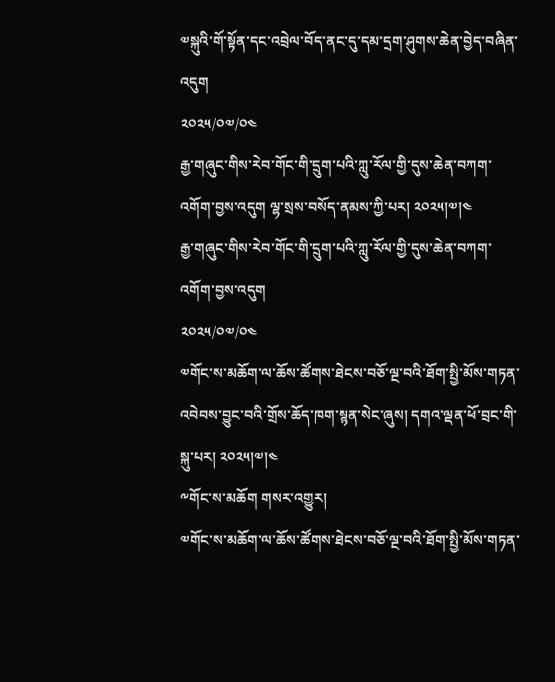༧སྐུའི་གོ་སྟོན་དང་འབྲེལ་བོད་ནང་དུ་དམ་དྲག་ཤུགས་ཆེན་བྱེད་བཞིན་འདུག
༢༠༢༥/༠༧/༠༤
རྒྱ་གཞུང་གིས་རེབ་གོང་གི་དྲུག་པའི་ཀླུ་རོལ་གྱི་དུས་ཆེན་བཀག་འགོག་བྱས་འདུག ལྷ་སྲས་བསོད་ནམས་ཀྱི་པར། ༢༠༢༥།༧།༤
རྒྱ་གཞུང་གིས་རེབ་གོང་གི་དྲུག་པའི་ཀླུ་རོལ་གྱི་དུས་ཆེན་བཀག་འགོག་བྱས་འདུག
༢༠༢༥/༠༧/༠༤
༧གོང་ས་མཆོག་ལ་ཆོས་ཚོགས་ཐེངས་བཅོ་ལྔ་བའི་ཐོག་སྤྱི་མོས་གཏན་འབེབས་བྱུང་བའི་གྲོས་ཆོད་ཁག་སྙན་སེང་ཞུས། དགའ་ལྡན་ཕོ་བྲང་གི་སྐུ་པར། ༢༠༢༥།༧།༤
༸གོང་ས་མཆོག གསར་འགྱུར།
༧གོང་ས་མཆོག་ལ་ཆོས་ཚོགས་ཐེངས་བཅོ་ལྔ་བའི་ཐོག་སྤྱི་མོས་གཏན་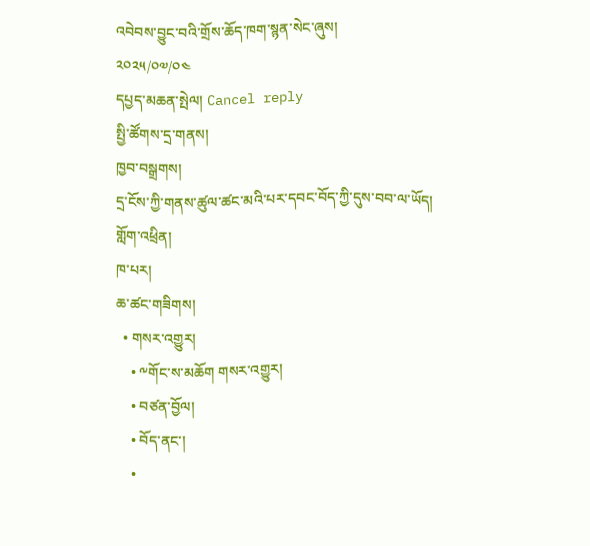འབེབས་བྱུང་བའི་གྲོས་ཆོད་ཁག་སྙན་སེང་ཞུས།
༢༠༢༥/༠༧/༠༤
དཔྱད་མཆན་སྤེལ། Cancel reply
སྤྱི་ཚོགས་དྲ་གནས།
ཁྱབ་བསྒྲགས།
དྲ་ངོས་ཀྱི་གནས་ཚུལ་ཚང་མའི་པར་དབང་བོད་ཀྱི་དུས་བབ་ལ་ཡོད།
གློག་འཕྲིན།
ཁ་པར།
ཆ་ཚང་གཟིགས།
  • གསར་འགྱུར།
    • ༸གོང་ས་མཆོག གསར་འགྱུར།
    • བཙན་བྱོལ།
    • བོད་ནང་།
    •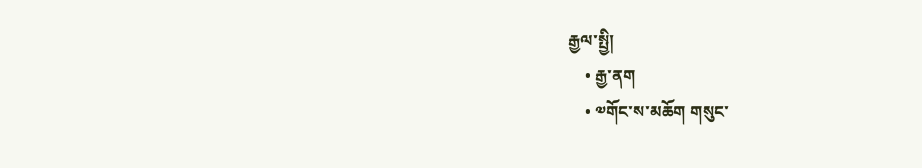རྒྱལ་སྤྱི།
    • རྒྱ་ནག
    • ༧གོང་ས་མཆོག གསུང་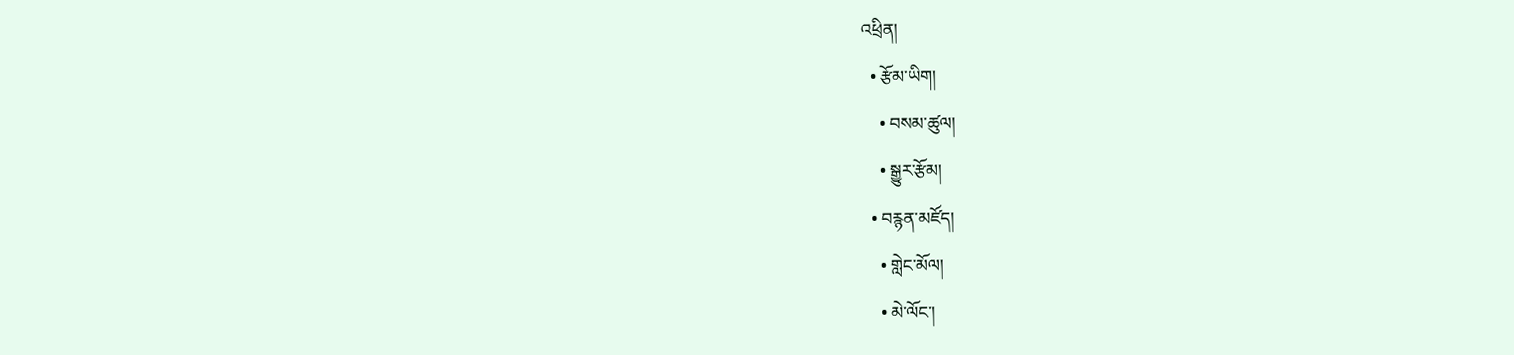འཕྲིན།
  • རྩོམ་ཡིག།
    • བསམ་ཚུལ།
    • སྒྱུར་རྩོམ།
  • བརྙན་མཛོད།
    • གླེང་མོལ།
    • མེ་ལོང་།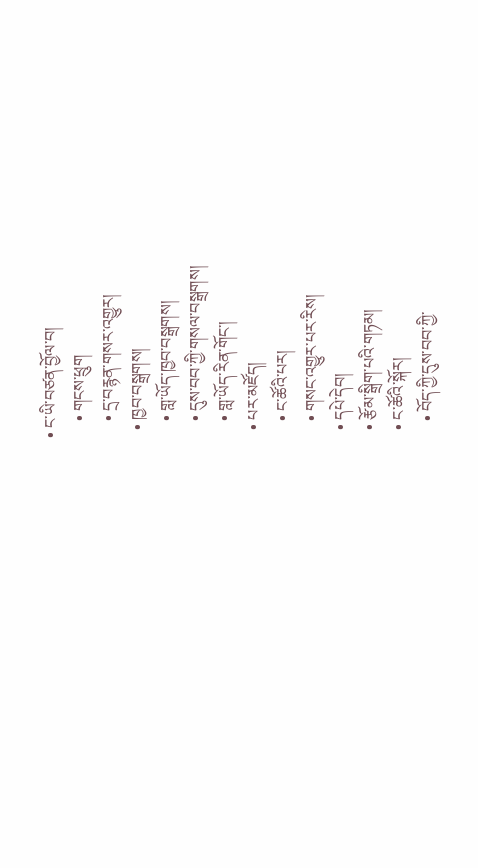• ང་ཡི་བཙན་བྱོལ་བ།
    • གངས་ཕྲུག
    • དྲ་བརྙན་གསར་འགྱུར།
  • ཁྱབ་བསྒྲགས།
    • གླ་ཡོད་ཁྱབ་བསྒྲགས།
    • དུས་བབ་ཀྱི་གསལ་བསྒྲགས།
    • གླ་ཡོད་རིན་གོང་།
  • པར་མཛོད།
    • ང་ཚོའི་པར།
    • གསང་འགྱུར་པར་རིས།
  • དཔེ་དེབ།
  • རྩོམ་སྒྲིག་པའི་གཏམ།
  • ང་ཚོའི་སྐོར།
    • བོད་ཀྱི་དུས་བབ་ཀྱི་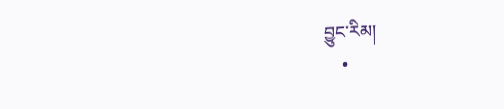བྱུང་རིམ།
    •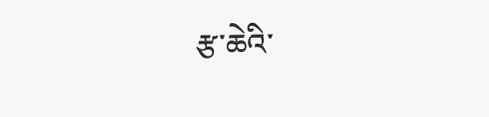རྩ་ཆེའི་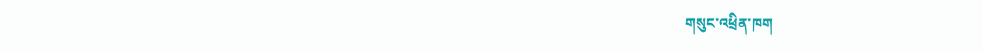གསུང་འཕྲིན་ཁག